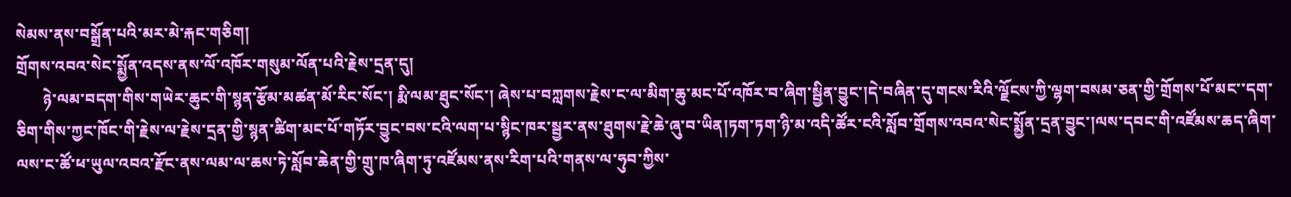སེམས་ནས་བསྒྲོན་པའི་མར་མེ་རྐང་གཅིག།
གྲོགས་འབའ་སེང་སྨྱོན་འདས་ནས་ལོ་འཁོར་གསུམ་ལོན་པའི་རྗེས་དྲན་དུ།
       ཉེ་ལམ་བདག་གིས་གཡེར་ཆུང་གི་སྙན་རྩོམ་མཚན་མོ་རིང་སོང་། རྨི་ལམ་ཐུང་སོང་། ཞེས་པ་བཀླགས་རྗེས་ང་ལ་མིག་ཆུ་མང་པོ་འཁོར་བ་ཞིག་སྦྱིན་བྱུང་།དེ་བཞིན་དུ་གངས་རིའི་ལྗོངས་ཀྱི་ལྷག་བསམ་ཅན་གྱི་གྲོགས་པོ་མང་་དག་ཅིག་གིས་ཀྱང་ཁོང་གི་རྗེས་ལ་རྗེས་དྲན་གྱི་སྙན་ཚིག་མང་པོ་གཏོར་བྱུང་བས་ངའི་ལག་པ་སྙིང་ཁར་སྦྱར་ནས་ཐུགས་རྗེ་ཆེ་ཞུ་བ་ཡིན།ཏག་ཏག་ཉི་མ་འདི་ཚོར་ངའི་སློབ་གྲོགས་འབའ་སེང་སྨྱོན་དྲན་བྱུང་།ལས་དབང་གི་འཛོམས་ཆད་ཞིག་ལས་ང་ཚོ་ཕ་ཡུལ་འབའ་རྫོང་ནས་ལམ་ལ་ཆས་ཏེ་སློབ་ཆེན་གྱི་གྲུ་ཁ་ཞིག་ཏུ་འཛོམས་ནས་རིག་པའི་གནས་ལ་ཧུབ་ཀྱིས་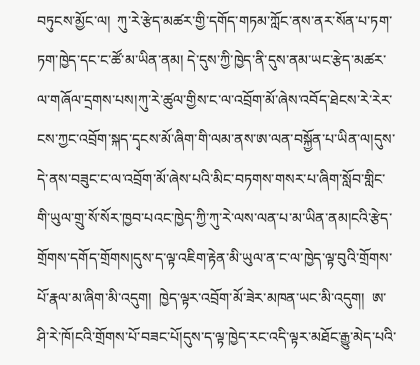བཏུངས་མྱོང་ལ།  ཀུ་རེ་རྩེད་མཚར་གྱི་དགོད་གཏམ་ཀློང་ནས་ནར་སོན་པ་ཏག་ཏག་ཁྱེད་དང་ང་ཚོ་མ་ཡིན་ནམ། དེ་དུས་ཀྱི་ཁྱེད་ནི་དུས་ནམ་ཡང་རྩེད་མཚར་ལ་གཞོལ་དྲགས་པས།ཀུ་རེ་ཚུལ་གྱིས་ང་ལ་འབྲོག་མོ་ཞེས་འབོད་ཐེངས་རེ་རེར་ངས་ཀྱང་འབྲོག་སྐད་དྭངས་མོ་ཞིག་གི་ལམ་ནས་ཨ་ལན་བསྐྱོན་པ་ཡིན་ལ།དུས་དེ་ནས་བཟུང་ང་ལ་འབྲོག་མོ་ཞེས་པའི་མིང་བཏགས་གསར་པ་ཞིག་སློབ་གླིང་གི་ཡུལ་གྲུ་སོ་སོར་ཁྱབ་པའང་ཁྱེད་ཀྱི་ཀུ་རེ་ལས་ལན་པ་མ་ཡིན་ནམ།ངའི་རྩེད་གྲོགས་དགོད་གྲོགས།དུས་ད་ལྟ་འཇིག་རྟེན་མི་ཡུལ་ན་ང་ལ་ཁྱེད་ལྟ་བུའི་གྲོགས་པོ་རྣལ་མ་ཞིག་མི་འདུག།  ཁྱེད་ལྟར་འབྲོག་མོ་ཟེར་མཁན་ཡང་མི་འདུག།  ཨ་ཤི་རེ་ཁོ།ངའི་གྲོགས་པོ་བཟང་པོ།དུས་ད་ལྟ་ཁྱེད་རང་འདི་ལྟར་མཐོང་རྒྱུ་མེད་པའི་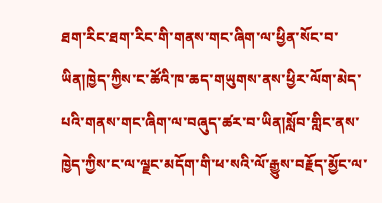ཐག་རིང་ཐག་རིང་གི་གནས་གང་ཞིག་ལ་ཕྱིན་སོང་བ་ཡིན།ཁྱེད་ཀྱིས་ང་ཚོའི་ཁ་ཆད་གཡུགས་ནས་ཕྱིར་ལོག་མེད་པའི་གནས་གང་ཞིག་ལ་བཞུད་ཚར་བ་ཡིན།སློབ་གླིང་ནས་ཁྱེད་ཀྱིས་ང་ལ་ལྗང་མདོག་གི་ཕ་སའི་ལོ་རྒྱུས་བརྗོད་མྱོང་ལ་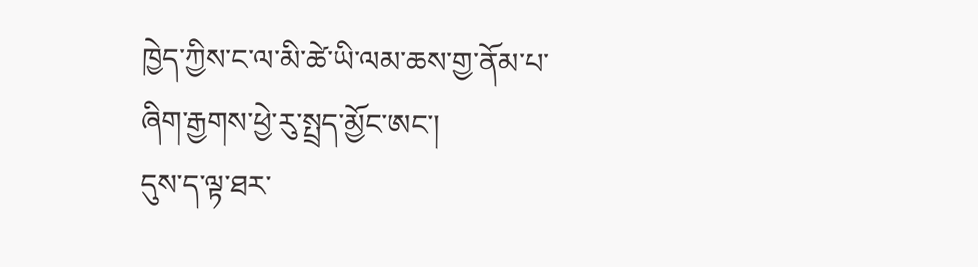ཁྱེད་ཀྱིས་ང་ལ་མི་ཚེ་ཡི་ལམ་ཆས་གྱ་ནོམ་པ་ཞིག་རྒྱགས་ཕྱེ་རུ་སྤྲད་མྱོང་ཨང་།
དུས་ད་ལྟ་ཐར་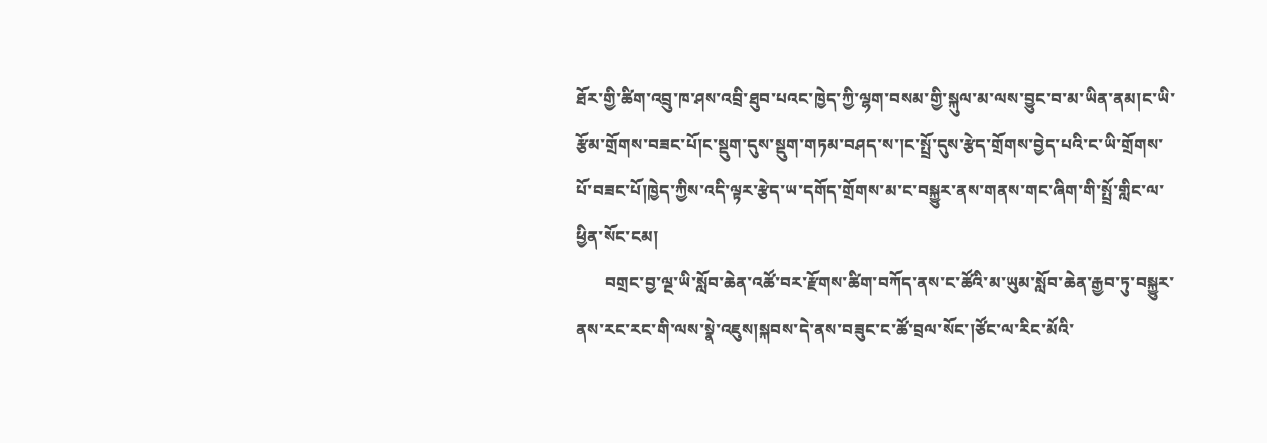ཐོར་གྱི་ཚིག་འབྲུ་ཁ་ཤས་འབྲི་ཐུབ་པའང་ཁྱེད་ཀྱི་ལྷག་བསམ་གྱི་སྐུལ་མ་ལས་བྱུང་བ་མ་ཡིན་ནམ།ང་ཡི་རྩོམ་གྲོགས་བཟང་པོ།ང་སྡུག་དུས་སྡུག་གཏམ་བཤད་ས་།ང་སྤྲོ་དུས་རྩེད་གྲོགས་བྱེད་པའི་ང་ཡི་གྲོགས་པོ་བཟང་པོ།ཁྱེད་ཀྱིས་འདི་ལྟར་རྩེད་ཡ་དགོད་གྲོགས་མ་ང་བསྐྱུར་ནས་གནས་གང་ཞིག་གི་སྤྲོ་གླིང་ལ་ཕྱིན་སོང་ངམ།
       བགྲང་བྱ་ལྔ་ཡི་སློབ་ཆེན་འཚོ་བར་རྫོགས་ཚིག་བཀོད་ནས་ང་ཚོའི་མ་ཡུམ་སློབ་ཆེན་རྒྱབ་ཏུ་བསྐྱུར་ནས་རང་རང་གི་ལས་སྣེ་འཇུས།སྐབས་དེ་ནས་བཟུང་ང་ཚོ་བྲལ་སོང་།ཙོང་ལ་རིང་མོའི་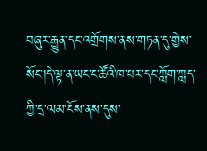བཞུར་རྒྱུན་དང་འགྲོགས་ནས་གཏན་དུ་གྱེས་སོང་།དེ་ལྟ་ན་ཡང་ང་ཚོའི་ཁ་པར་དང་ཀློག་ཀླད་ཀྱི་དྲ་ལམ་ངོས་ནས་དུས་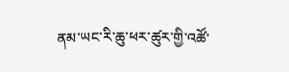ནམ་ཡང་རི་ཆུ་ཕར་ཚུར་གྱི་འཚོ་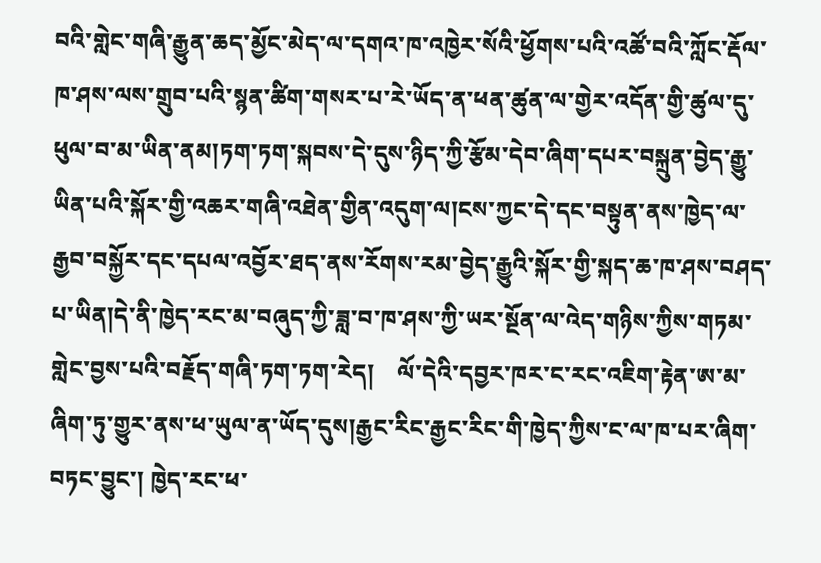བའི་གླེང་གཞི་རྒྱུན་ཆད་མྱོང་མེད་ལ་དགའ་ཁ་འཁྱེར་སོའི་ཕྱོགས་པའི་འཚོ་བའི་ཀློང་རྡོལ་ཁ་ཤས་ལས་གྲུབ་པའི་སྙན་ཚིག་གསར་པ་རེ་ཡོད་ན་ཕན་ཚུན་ལ་གྱེར་འདོན་གྱི་ཚུལ་དུ་ཕུལ་བ་མ་ཡིན་ནམ།ཏག་ཏག་སྐབས་དེ་དུས་ཉིད་ཀྱི་རྩོམ་དེབ་ཞིག་དཔར་བསྐྲུན་བྱེད་རྒྱུ་ཡིན་པའི་སྐོར་གྱི་འཆར་གཞི་འཐེན་གྱིན་འདུག་ལ།ངས་ཀྱང་དེ་དང་བསྟུན་ནས་ཁྱེད་ལ་རྒྱབ་བསྐྱོར་དང་དཔལ་འབྱོར་ཐད་ནས་རོགས་རམ་བྱེད་རྒྱུའི་སྐོར་གྱི་སྐད་ཆ་ཁ་ཤས་བཤད་པ་ཡིན།དེ་ནི་ཁྱེད་རང་མ་བཞུད་ཀྱི་ཟླ་བ་ཁ་ཤས་ཀྱི་ཡར་སྔོན་ལ་འེད་གཉིས་ཀྱིས་གཏམ་གླེང་བྱས་པའི་བརྗོད་གཞི་ཏག་ཏག་རེད།    ལོ་དེའི་དབྱར་ཁར་ང་རང་འཇིག་རྟེན་ཨ་མ་ཞིག་ཏུ་གྱུར་ནས་ཕ་ཡུལ་ན་ཡོད་དུས།རྒྱང་རིང་རྒྱང་རིང་གི་ཁྱེད་ཀྱིས་ང་ལ་ཁ་པར་ཞིག་བཏང་བྱུང་། ཁྱེད་རང་ཕ་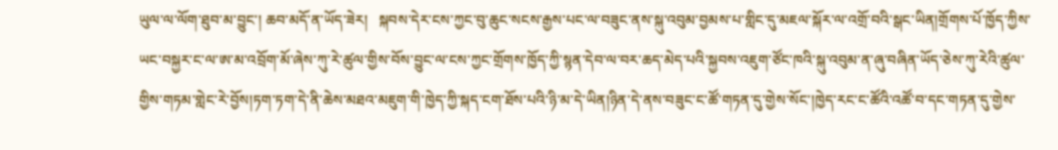ཡུལ་ལ་ལོག་ཐུབ་མ་བྱུང་། ཆབ་མདོ་ན་ཡོད་ཟེར།   སྐབས་དེར་ངས་ཀྱང་བུ་ཆུང་སངས་རྒྱས་པང་ལ་བཟུང་ནས་སྐུ་འབུམ་བྱམས་པ་གླིང་དུ་མཇལ་སྐོར་ལ་འགྲོ་བའི་སྒང་ཡིན།གྲོགས་པོ་ཁྱོད་ཀྱིས་ཡང་བསྐྱར་ང་ལ་ཨ་མ་འབྲོག་མོ་ཞེས་ཀུ་རེ་ཚུལ་གྱིས་བོས་བྱུང་ལ་ངས་ཀྱང་གྲོགས་ཁྱོད་ཀྱི་སྙན་དེབ་ལ་བར་ཆད་མེད་པའི་སྐྱབས་འཇུག་ཙོང་ཁའི་སྐུ་འབུམ་ན་ཞུ་བཞིན་ཡོད་ཅེས་ཀུ་རེའི་ཚུལ་གྱིས་གཏམ་གླེང་རེ་བྱོས།ཏག་ཏག་དེ་ནི་ཆེས་མཐའ་མཇུག་གི་ཁྱེད་ཀྱི་སྐད་ངག་ཐོས་པའི་ཉི་མ་དེ་ཡིན།ཉིན་དེ་ནས་བཟུང་ང་ཚོ་གཏན་དུ་གྱེས་སོང་།ཁྱེད་རང་ང་ཚོའི་འཚོ་བ་དང་གཏན་དུ་གྱེས་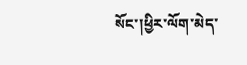སོང་།ཕྱིར་ལོག་མེད་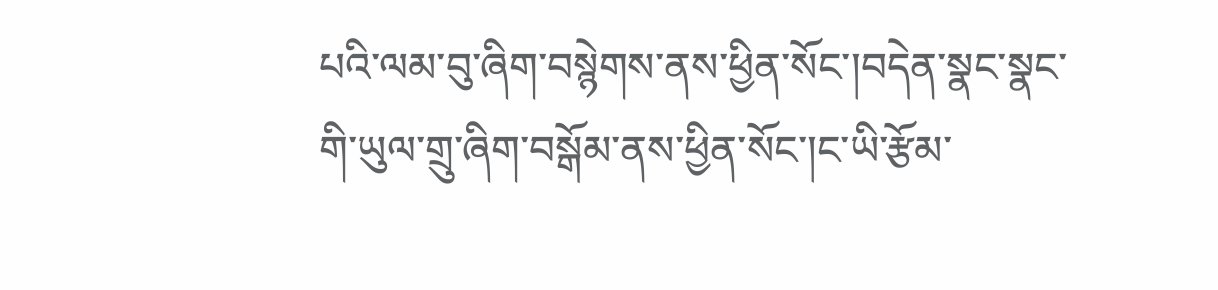པའི་ལམ་བུ་ཞིག་བསྙེགས་ནས་ཕྱིན་སོང་།བདེན་སྣང་སྣང་གི་ཡུལ་གྲུ་ཞིག་བསྒོམ་ནས་ཕྱིན་སོང་།ང་ཡི་རྩོམ་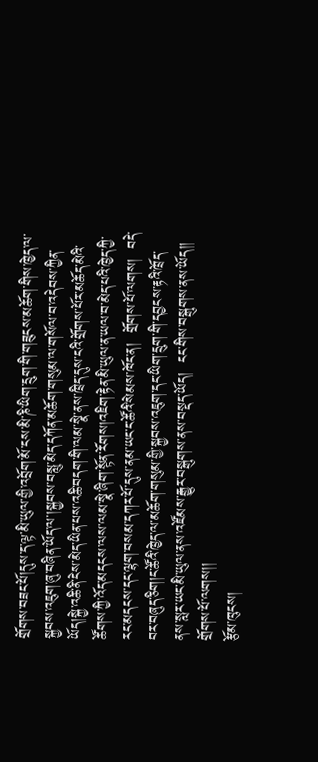གྲོགས་བཟང་པོ།དུས་ད་ལྟ་མི་ཡུལ་གྱི་འབྲོག་མོ་ངས་མི་ཎི་ཡིག་དྲུག་གི་གཟུངས་མཆོག་གིས་ཁྱེད་ལ་སྐྱབས་འཇུག་ཞུ་བཞིན་ཡོད་ལ་།སྐྱབས་བསླུ་མེད་དཀོན་མཆོག་གསུམ་ལ་གསོལ་བ་འདེབས་ཀྱིན་ཡོད།སྐྱེ་འཆི་ནི་ངེས་མེད་ཡིན་པས་འཆི་བདག་གི་ལམ་སྣེ་ནས་ཁྲིད་དུས་ངའི་གྲོགས་པོར་མཆོད་མེའི་ཚོགས་ཀྱི་འོད་མདངས་ལས་ལམ་སྣེ་ཞིག་སྟོན་རོགས།འཇིག་རྟེན་མི་ཡུལ་ན་ཡལ་བ་མེད་པའི་ཁྱེད་ཀྱི་རང་མདངས་དང་ལྷག་བསམ་དཀར་པོ་དུས་ནམ་ཡང་ང་ཚོའི་སེམས་ཁོང་ན།  གྲོགས་པོ་ལགས།  བདེ་བར་བཞུད་ཅིག།ང་ཚོའི་ཁྱེད་ལ་མཆོག་གསུམ་གྱི་སྐྱབས་འཇུག་དང་ཡིག་དྲུག་གི་དབྱངས་རྟའི་ཁྲོད་ནས་སླར་ཡང་མི་ཡུལ་ནས་འཛོམས་རྒྱུར་བསྒུགས་ནས་བསྡད་ཡོད།  ངང་གིས་བསྒུགས་ནས་ཡོད།།   གྲོགས་པོ་ལགས།།
རྩོམ་ཁུངས།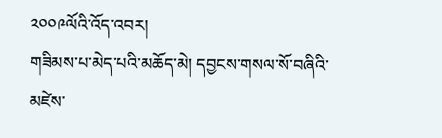༢༠༠༩ལོའི་འོད་འབར།
གཟིམས་པ་མེད་པའི་མཆོད་མེ། དབྱངས་གསལ་སོ་བཞིའི་མཛེས་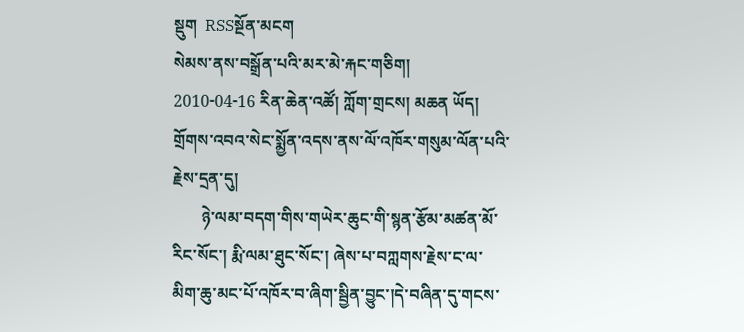སྡུག  RSSསྔོན་མངག
སེམས་ནས་བསྒྲོན་པའི་མར་མེ་རྐང་གཅིག།
2010-04-16 རིན་ཆེན་འཚོ། ཀློག་གྲངས། མཆན ཡོད།
གྲོགས་འབའ་སེང་སྨྱོན་འདས་ནས་ལོ་འཁོར་གསུམ་ལོན་པའི་རྗེས་དྲན་དུ།
       ཉེ་ལམ་བདག་གིས་གཡེར་ཆུང་གི་སྙན་རྩོམ་མཚན་མོ་རིང་སོང་། རྨི་ལམ་ཐུང་སོང་། ཞེས་པ་བཀླགས་རྗེས་ང་ལ་མིག་ཆུ་མང་པོ་འཁོར་བ་ཞིག་སྦྱིན་བྱུང་།དེ་བཞིན་དུ་གངས་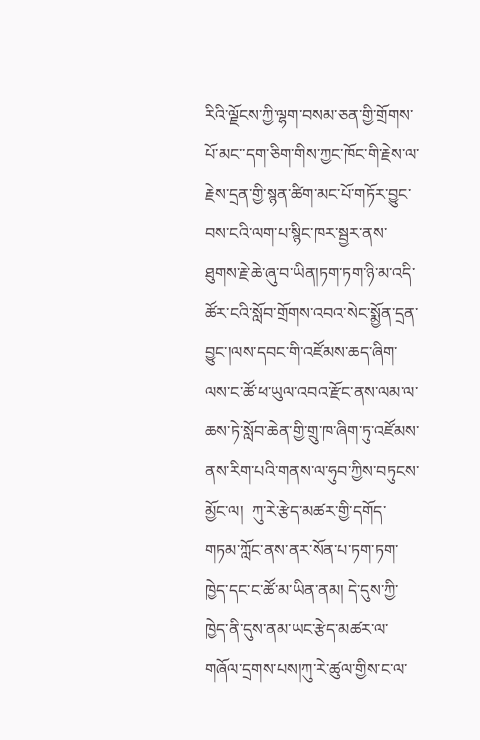རིའི་ལྗོངས་ཀྱི་ལྷག་བསམ་ཅན་གྱི་གྲོགས་པོ་མང་་དག་ཅིག་གིས་ཀྱང་ཁོང་གི་རྗེས་ལ་རྗེས་དྲན་གྱི་སྙན་ཚིག་མང་པོ་གཏོར་བྱུང་བས་ངའི་ལག་པ་སྙིང་ཁར་སྦྱར་ནས་ཐུགས་རྗེ་ཆེ་ཞུ་བ་ཡིན།ཏག་ཏག་ཉི་མ་འདི་ཚོར་ངའི་སློབ་གྲོགས་འབའ་སེང་སྨྱོན་དྲན་བྱུང་།ལས་དབང་གི་འཛོམས་ཆད་ཞིག་ལས་ང་ཚོ་ཕ་ཡུལ་འབའ་རྫོང་ནས་ལམ་ལ་ཆས་ཏེ་སློབ་ཆེན་གྱི་གྲུ་ཁ་ཞིག་ཏུ་འཛོམས་ནས་རིག་པའི་གནས་ལ་ཧུབ་ཀྱིས་བཏུངས་མྱོང་ལ།  ཀུ་རེ་རྩེད་མཚར་གྱི་དགོད་གཏམ་ཀློང་ནས་ནར་སོན་པ་ཏག་ཏག་ཁྱེད་དང་ང་ཚོ་མ་ཡིན་ནམ། དེ་དུས་ཀྱི་ཁྱེད་ནི་དུས་ནམ་ཡང་རྩེད་མཚར་ལ་གཞོལ་དྲགས་པས།ཀུ་རེ་ཚུལ་གྱིས་ང་ལ་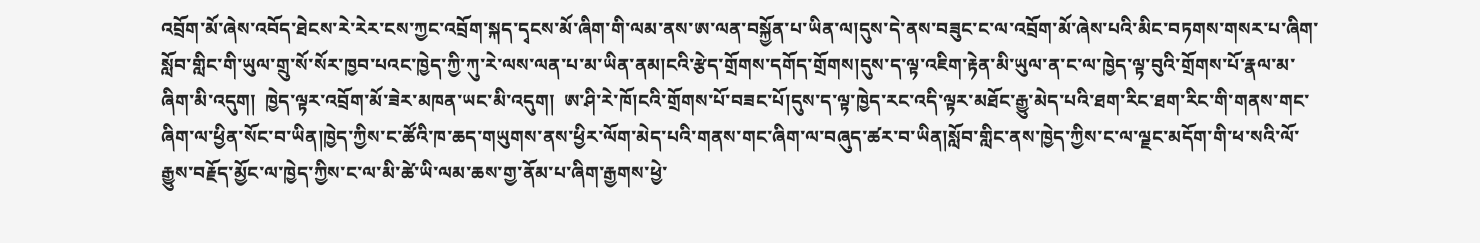འབྲོག་མོ་ཞེས་འབོད་ཐེངས་རེ་རེར་ངས་ཀྱང་འབྲོག་སྐད་དྭངས་མོ་ཞིག་གི་ལམ་ནས་ཨ་ལན་བསྐྱོན་པ་ཡིན་ལ།དུས་དེ་ནས་བཟུང་ང་ལ་འབྲོག་མོ་ཞེས་པའི་མིང་བཏགས་གསར་པ་ཞིག་སློབ་གླིང་གི་ཡུལ་གྲུ་སོ་སོར་ཁྱབ་པའང་ཁྱེད་ཀྱི་ཀུ་རེ་ལས་ལན་པ་མ་ཡིན་ནམ།ངའི་རྩེད་གྲོགས་དགོད་གྲོགས།དུས་ད་ལྟ་འཇིག་རྟེན་མི་ཡུལ་ན་ང་ལ་ཁྱེད་ལྟ་བུའི་གྲོགས་པོ་རྣལ་མ་ཞིག་མི་འདུག།  ཁྱེད་ལྟར་འབྲོག་མོ་ཟེར་མཁན་ཡང་མི་འདུག།  ཨ་ཤི་རེ་ཁོ།ངའི་གྲོགས་པོ་བཟང་པོ།དུས་ད་ལྟ་ཁྱེད་རང་འདི་ལྟར་མཐོང་རྒྱུ་མེད་པའི་ཐག་རིང་ཐག་རིང་གི་གནས་གང་ཞིག་ལ་ཕྱིན་སོང་བ་ཡིན།ཁྱེད་ཀྱིས་ང་ཚོའི་ཁ་ཆད་གཡུགས་ནས་ཕྱིར་ལོག་མེད་པའི་གནས་གང་ཞིག་ལ་བཞུད་ཚར་བ་ཡིན།སློབ་གླིང་ནས་ཁྱེད་ཀྱིས་ང་ལ་ལྗང་མདོག་གི་ཕ་སའི་ལོ་རྒྱུས་བརྗོད་མྱོང་ལ་ཁྱེད་ཀྱིས་ང་ལ་མི་ཚེ་ཡི་ལམ་ཆས་གྱ་ནོམ་པ་ཞིག་རྒྱགས་ཕྱེ་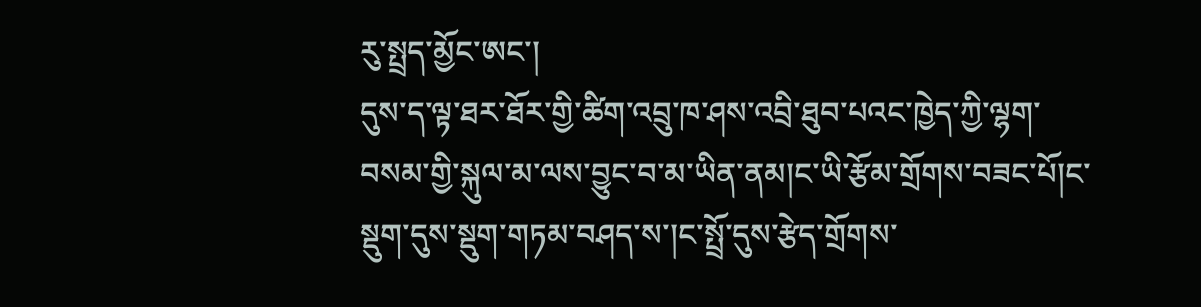རུ་སྤྲད་མྱོང་ཨང་།
དུས་ད་ལྟ་ཐར་ཐོར་གྱི་ཚིག་འབྲུ་ཁ་ཤས་འབྲི་ཐུབ་པའང་ཁྱེད་ཀྱི་ལྷག་བསམ་གྱི་སྐུལ་མ་ལས་བྱུང་བ་མ་ཡིན་ནམ།ང་ཡི་རྩོམ་གྲོགས་བཟང་པོ།ང་སྡུག་དུས་སྡུག་གཏམ་བཤད་ས་།ང་སྤྲོ་དུས་རྩེད་གྲོགས་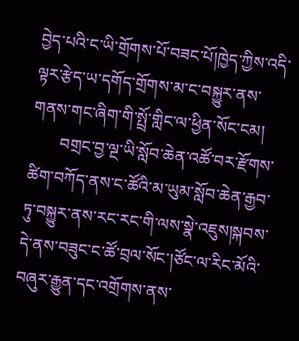བྱེད་པའི་ང་ཡི་གྲོགས་པོ་བཟང་པོ།ཁྱེད་ཀྱིས་འདི་ལྟར་རྩེད་ཡ་དགོད་གྲོགས་མ་ང་བསྐྱུར་ནས་གནས་གང་ཞིག་གི་སྤྲོ་གླིང་ལ་ཕྱིན་སོང་ངམ།
       བགྲང་བྱ་ལྔ་ཡི་སློབ་ཆེན་འཚོ་བར་རྫོགས་ཚིག་བཀོད་ནས་ང་ཚོའི་མ་ཡུམ་སློབ་ཆེན་རྒྱབ་ཏུ་བསྐྱུར་ནས་རང་རང་གི་ལས་སྣེ་འཇུས།སྐབས་དེ་ནས་བཟུང་ང་ཚོ་བྲལ་སོང་།ཙོང་ལ་རིང་མོའི་བཞུར་རྒྱུན་དང་འགྲོགས་ནས་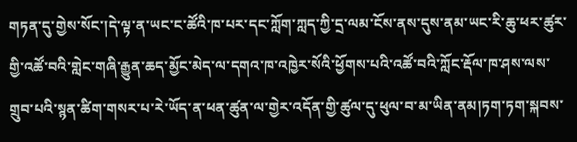གཏན་དུ་གྱེས་སོང་།དེ་ལྟ་ན་ཡང་ང་ཚོའི་ཁ་པར་དང་ཀློག་ཀླད་ཀྱི་དྲ་ལམ་ངོས་ནས་དུས་ནམ་ཡང་རི་ཆུ་ཕར་ཚུར་གྱི་འཚོ་བའི་གླེང་གཞི་རྒྱུན་ཆད་མྱོང་མེད་ལ་དགའ་ཁ་འཁྱེར་སོའི་ཕྱོགས་པའི་འཚོ་བའི་ཀློང་རྡོལ་ཁ་ཤས་ལས་གྲུབ་པའི་སྙན་ཚིག་གསར་པ་རེ་ཡོད་ན་ཕན་ཚུན་ལ་གྱེར་འདོན་གྱི་ཚུལ་དུ་ཕུལ་བ་མ་ཡིན་ནམ།ཏག་ཏག་སྐབས་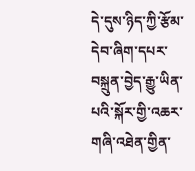དེ་དུས་ཉིད་ཀྱི་རྩོམ་དེབ་ཞིག་དཔར་བསྐྲུན་བྱེད་རྒྱུ་ཡིན་པའི་སྐོར་གྱི་འཆར་གཞི་འཐེན་གྱིན་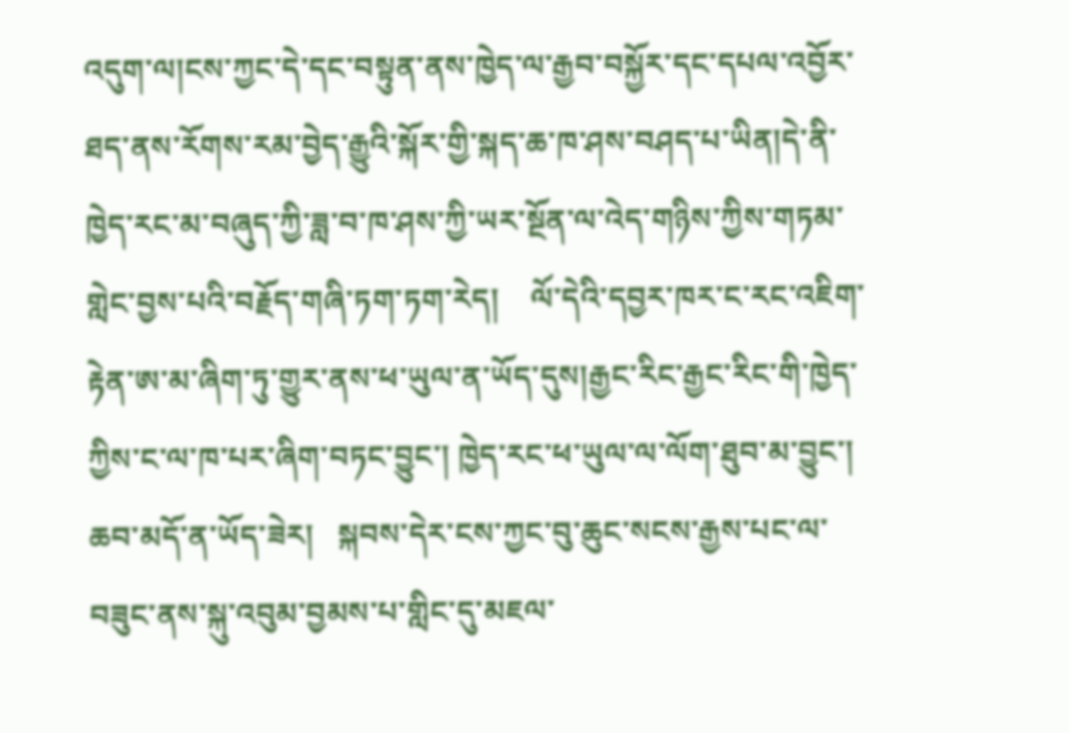འདུག་ལ།ངས་ཀྱང་དེ་དང་བསྟུན་ནས་ཁྱེད་ལ་རྒྱབ་བསྐྱོར་དང་དཔལ་འབྱོར་ཐད་ནས་རོགས་རམ་བྱེད་རྒྱུའི་སྐོར་གྱི་སྐད་ཆ་ཁ་ཤས་བཤད་པ་ཡིན།དེ་ནི་ཁྱེད་རང་མ་བཞུད་ཀྱི་ཟླ་བ་ཁ་ཤས་ཀྱི་ཡར་སྔོན་ལ་འེད་གཉིས་ཀྱིས་གཏམ་གླེང་བྱས་པའི་བརྗོད་གཞི་ཏག་ཏག་རེད།    ལོ་དེའི་དབྱར་ཁར་ང་རང་འཇིག་རྟེན་ཨ་མ་ཞིག་ཏུ་གྱུར་ནས་ཕ་ཡུལ་ན་ཡོད་དུས།རྒྱང་རིང་རྒྱང་རིང་གི་ཁྱེད་ཀྱིས་ང་ལ་ཁ་པར་ཞིག་བཏང་བྱུང་། ཁྱེད་རང་ཕ་ཡུལ་ལ་ལོག་ཐུབ་མ་བྱུང་། ཆབ་མདོ་ན་ཡོད་ཟེར།   སྐབས་དེར་ངས་ཀྱང་བུ་ཆུང་སངས་རྒྱས་པང་ལ་བཟུང་ནས་སྐུ་འབུམ་བྱམས་པ་གླིང་དུ་མཇལ་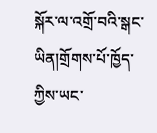སྐོར་ལ་འགྲོ་བའི་སྒང་ཡིན།གྲོགས་པོ་ཁྱོད་ཀྱིས་ཡང་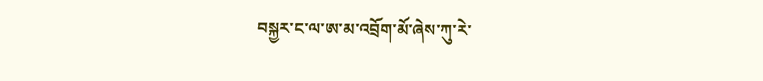བསྐྱར་ང་ལ་ཨ་མ་འབྲོག་མོ་ཞེས་ཀུ་རེ་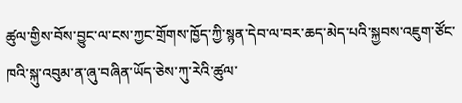ཚུལ་གྱིས་བོས་བྱུང་ལ་ངས་ཀྱང་གྲོགས་ཁྱོད་ཀྱི་སྙན་དེབ་ལ་བར་ཆད་མེད་པའི་སྐྱབས་འཇུག་ཙོང་ཁའི་སྐུ་འབུམ་ན་ཞུ་བཞིན་ཡོད་ཅེས་ཀུ་རེའི་ཚུལ་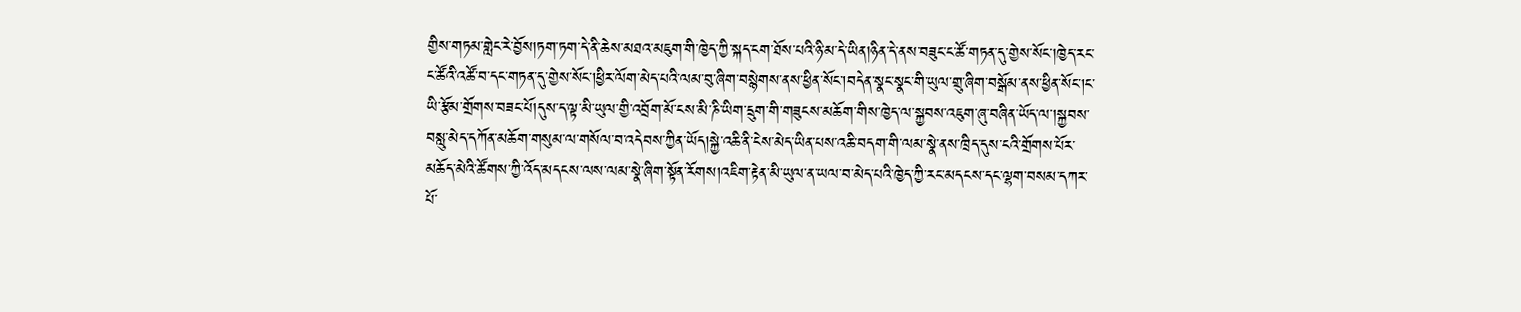གྱིས་གཏམ་གླེང་རེ་བྱོས།ཏག་ཏག་དེ་ནི་ཆེས་མཐའ་མཇུག་གི་ཁྱེད་ཀྱི་སྐད་ངག་ཐོས་པའི་ཉི་མ་དེ་ཡིན།ཉིན་དེ་ནས་བཟུང་ང་ཚོ་གཏན་དུ་གྱེས་སོང་།ཁྱེད་རང་ང་ཚོའི་འཚོ་བ་དང་གཏན་དུ་གྱེས་སོང་།ཕྱིར་ལོག་མེད་པའི་ལམ་བུ་ཞིག་བསྙེགས་ནས་ཕྱིན་སོང་།བདེན་སྣང་སྣང་གི་ཡུལ་གྲུ་ཞིག་བསྒོམ་ནས་ཕྱིན་སོང་།ང་ཡི་རྩོམ་གྲོགས་བཟང་པོ།དུས་ད་ལྟ་མི་ཡུལ་གྱི་འབྲོག་མོ་ངས་མི་ཎི་ཡིག་དྲུག་གི་གཟུངས་མཆོག་གིས་ཁྱེད་ལ་སྐྱབས་འཇུག་ཞུ་བཞིན་ཡོད་ལ་།སྐྱབས་བསླུ་མེད་དཀོན་མཆོག་གསུམ་ལ་གསོལ་བ་འདེབས་ཀྱིན་ཡོད།སྐྱེ་འཆི་ནི་ངེས་མེད་ཡིན་པས་འཆི་བདག་གི་ལམ་སྣེ་ནས་ཁྲིད་དུས་ངའི་གྲོགས་པོར་མཆོད་མེའི་ཚོགས་ཀྱི་འོད་མདངས་ལས་ལམ་སྣེ་ཞིག་སྟོན་རོགས།འཇིག་རྟེན་མི་ཡུལ་ན་ཡལ་བ་མེད་པའི་ཁྱེད་ཀྱི་རང་མདངས་དང་ལྷག་བསམ་དཀར་པོ་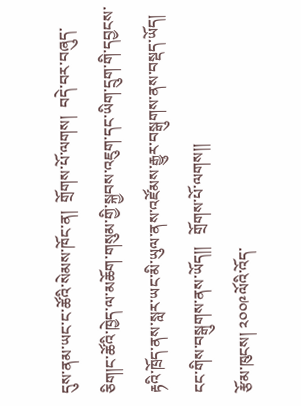དུས་ནམ་ཡང་ང་ཚོའི་སེམས་ཁོང་ན།  གྲོགས་པོ་ལགས།  བདེ་བར་བཞུད་ཅིག།ང་ཚོའི་ཁྱེད་ལ་མཆོག་གསུམ་གྱི་སྐྱབས་འཇུག་དང་ཡིག་དྲུག་གི་དབྱངས་རྟའི་ཁྲོད་ནས་སླར་ཡང་མི་ཡུལ་ནས་འཛོམས་རྒྱུར་བསྒུགས་ནས་བསྡད་ཡོད།  ངང་གིས་བསྒུགས་ནས་ཡོད།།   གྲོགས་པོ་ལགས།།
རྩོམ་ཁུངས། ༢༠༠༩ལོའི་འོད་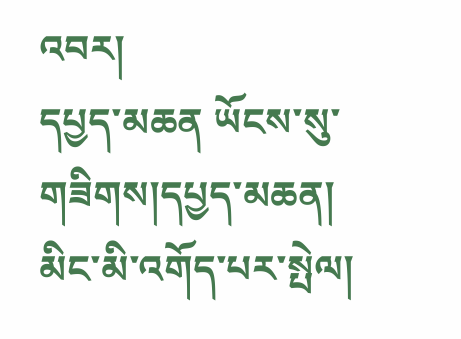འབར།
དཔྱད་མཆན ཡོངས་སུ་གཟིགས།དཔྱད་མཆན།
མིང་མི་འགོད་པར་སྤེལ།